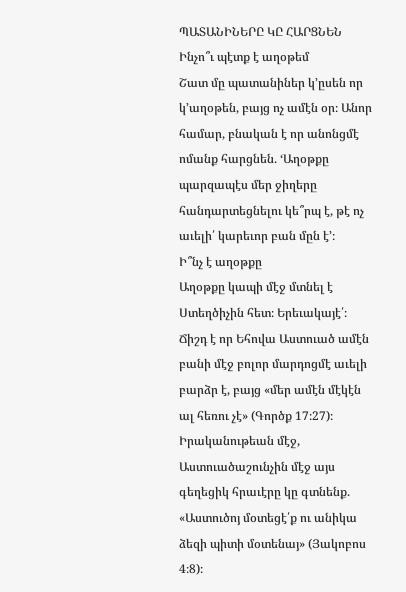ՊԱՏԱՆԻՆԵՐԸ ԿԸ ՀԱՐՑՆԵՆ
Ինչո՞ւ պէտք է աղօթեմ
Շատ մը պատանիներ կ’ըսեն որ կ’աղօթեն, բայց ոչ ամէն օր։ Անոր համար, բնական է որ անոնցմէ ոմանք հարցնեն. ‘Աղօթքը պարզապէս մեր ջիղերը հանդարտեցնելու կե՞րպ է, թէ ոչ աւելի՛ կարեւոր բան մըն է’։
Ի՞նչ է աղօթքը
Աղօթքը կապի մէջ մտնել է Ստեղծիչին հետ։ Երեւակայէ՛։ Ճիշդ է որ Եհովա Աստուած ամէն բանի մէջ բոլոր մարդոցմէ աւելի բարձր է, բայց «մեր ամէն մէկէն ալ հեռու չէ» (Գործք 17։27)։ Իրականութեան մէջ, Աստուածաշունչին մէջ այս գեղեցիկ հրաւէրը կը գտնենք. «Աստուծոյ մօտեցէ՛ք ու անիկա ձեզի պիտի մօտենայ» (Յակոբոս 4։8)։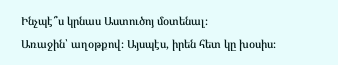Ինչպէ՞ս կրնաս Աստուծոյ մօտենալ։
Առաջին՝ աղօթքով։ Այսպէս, իրեն հետ կը խօսիս։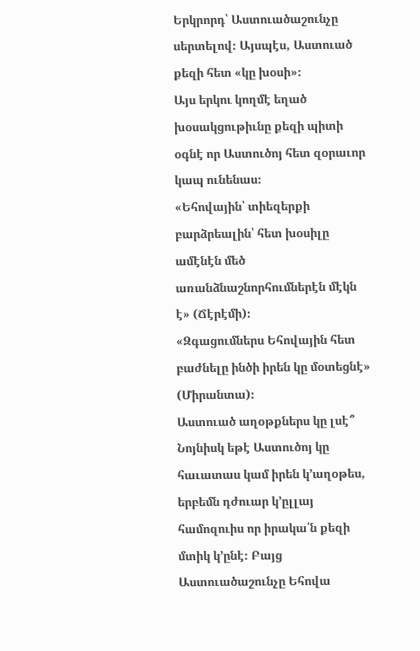Երկրորդ՝ Աստուածաշունչը սերտելով։ Այսպէս, Աստուած քեզի հետ «կը խօսի»։
Այս երկու կողմէ եղած խօսակցութիւնը քեզի պիտի օգնէ որ Աստուծոյ հետ զօրաւոր կապ ունենաս։
«Եհովային՝ տիեզերքի բարձրեալին՝ հետ խօսիլը ամէնէն մեծ առանձնաշնորհումներէն մէկն է» (Ճէրէմի)։
«Զգացումներս Եհովային հետ բաժնելը ինծի իրեն կը մօտեցնէ» (Միրանտա)։
Աստուած աղօթքներս կը լսէ՞
Նոյնիսկ եթէ Աստուծոյ կը հաւատաս կամ իրեն կ’աղօթես, երբեմն դժուար կ’ըլլայ համոզուիս որ իրակա՛ն քեզի մտիկ կ’ընէ։ Բայց Աստուածաշունչը Եհովա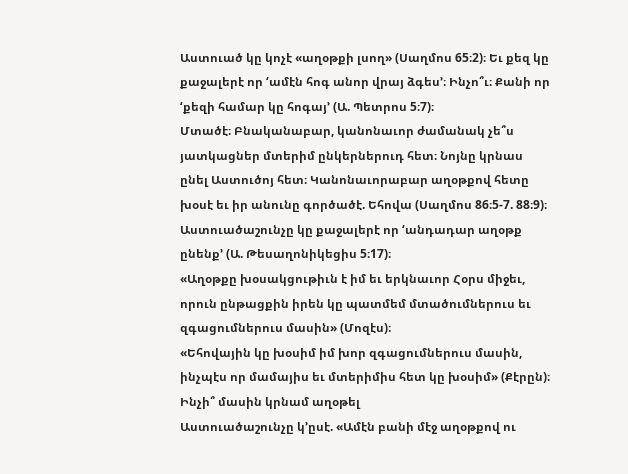Աստուած կը կոչէ «աղօթքի լսող» (Սաղմոս 65։2)։ Եւ քեզ կը քաջալերէ որ ‘ամէն հոգ անոր վրայ ձգես’։ Ինչո՞ւ։ Քանի որ ‘քեզի համար կը հոգայ’ (Ա. Պետրոս 5։7)։
Մտածէ։ Բնականաբար, կանոնաւոր ժամանակ չե՞ս յատկացներ մտերիմ ընկերներուդ հետ։ Նոյնը կրնաս ընել Աստուծոյ հետ։ Կանոնաւորաբար աղօթքով հետը խօսէ եւ իր անունը գործածէ. Եհովա (Սաղմոս 86։5-7. 88։9)։ Աստուածաշունչը կը քաջալերէ որ ‘անդադար աղօթք ընենք’ (Ա. Թեսաղոնիկեցիս 5։17)։
«Աղօթքը խօսակցութիւն է իմ եւ երկնաւոր Հօրս միջեւ, որուն ընթացքին իրեն կը պատմեմ մտածումներուս եւ զգացումներուս մասին» (Մոզէս)։
«Եհովային կը խօսիմ իմ խոր զգացումներուս մասին, ինչպէս որ մամայիս եւ մտերիմիս հետ կը խօսիմ» (Քէրըն)։
Ինչի՞ մասին կրնամ աղօթել
Աստուածաշունչը կ’ըսէ. «Ամէն բանի մէջ աղօթքով ու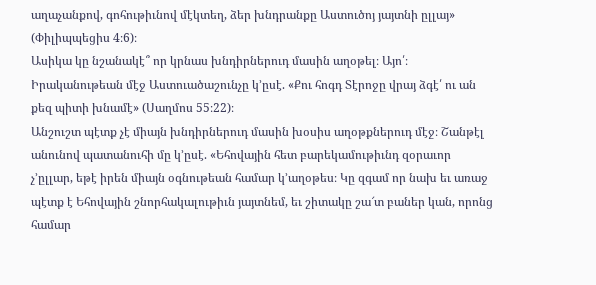աղաչանքով, գոհութիւնով մէկտեղ, ձեր խնդրանքը Աստուծոյ յայտնի ըլլայ» (Փիլիպպեցիս 4։6)։
Ասիկա կը նշանակէ՞ որ կրնաս խնդիրներուդ մասին աղօթել։ Այո՛։ Իրականութեան մէջ Աստուածաշունչը կ’ըսէ. «Քու հոգդ Տէրոջը վրայ ձգէ՛ ու ան քեզ պիտի խնամէ» (Սաղմոս 55։22)։
Անշուշտ պէտք չէ միայն խնդիրներուդ մասին խօսիս աղօթքներուդ մէջ։ Շանթէլ անունով պատանուհի մը կ’ըսէ. «Եհովային հետ բարեկամութիւնդ զօրաւոր չ’ըլլար, եթէ իրեն միայն օգնութեան համար կ’աղօթես։ Կը զգամ որ նախ եւ առաջ պէտք է Եհովային շնորհակալութիւն յայտնեմ, եւ շիտակը շա՜տ բաներ կան, որոնց համար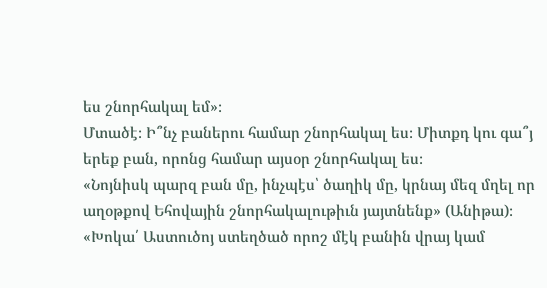ես շնորհակալ եմ»։
Մտածէ։ Ի՞նչ բաներու համար շնորհակալ ես։ Միտքդ կու գա՞յ երեք բան, որոնց համար այսօր շնորհակալ ես։
«Նոյնիսկ պարզ բան մը, ինչպէս՝ ծաղիկ մը, կրնայ մեզ մղել որ աղօթքով Եհովային շնորհակալութիւն յայտնենք» (Անիթա)։
«Խոկա՛ Աստուծոյ ստեղծած որոշ մէկ բանին վրայ կամ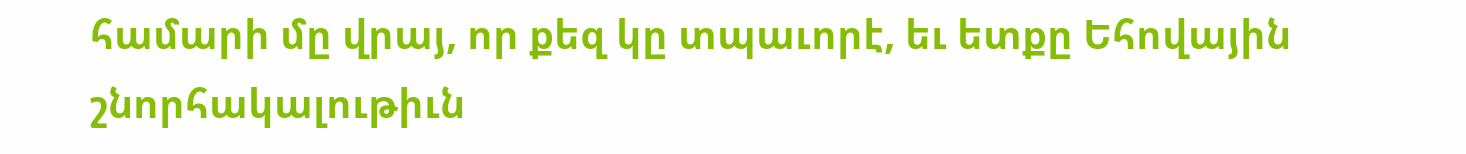համարի մը վրայ, որ քեզ կը տպաւորէ, եւ ետքը Եհովային շնորհակալութիւն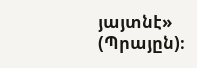յայտնէ» (Պրայըն)։